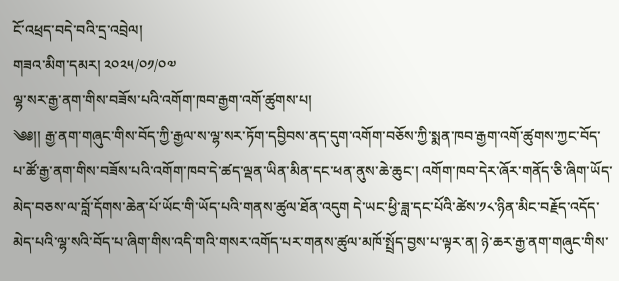ངོ་འཕྲད་བདེ་བའི་དྲ་འབྲེལ།
གཟའ་མིག་དམར། ༢༠༢༥/༠༡/༠༧
ལྷ་སར་རྒྱ་ནག་གིས་བཟོས་པའི་འགོག་ཁབ་རྒྱག་འགོ་ཚུགས་པ།
༄༅།། རྒྱ་ནག་གཞུང་གིས་བོད་ཀྱི་རྒྱལ་ས་ལྷ་སར་ཏོག་དབྱིབས་ནད་དུག་འགོག་བཅོས་ཀྱི་སྨན་ཁབ་རྒྱག་འགོ་ཚུགས་ཀྱང་བོད་པ་ཚོ་རྒྱ་ནག་གིས་བཟོས་པའི་འགོག་ཁབ་དེ་ཚད་ལྡན་ཡིན་མིན་དང་ཕན་ནུས་ཆེ་ཆུང་། འགོག་ཁབ་དེར་ཞོར་གནོད་ཅི་ཞིག་ཡོད་མེད་བཅས་ལ་བློ་དོགས་ཆེན་པོ་ཡོང་གི་ཡོད་པའི་གནས་ཚུལ་ཐོན་འདུག དེ་ཡང་ཕྱི་ཟླ་དང་པོའི་ཚེས་༡༨་ཉིན་མིང་བརྗོད་འདོད་མེད་པའི་ལྷ་སའི་བོད་པ་ཞིག་གིས་འདི་གའི་གསར་འགོད་པར་གནས་ཚུལ་མཁོ་སྤྲོད་བྱས་པ་ལྟར་ན། ཉེ་ཆར་རྒྱ་ནག་གཞུང་གིས་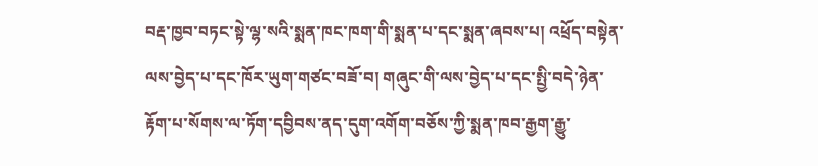བརྡ་ཁྱབ་བཏང་སྟེ་ལྷ་སའི་སྨན་ཁང་ཁག་གི་སྨན་པ་དང་སྨན་ཞབས་པ། འཕྲོད་བསྟེན་ལས་བྱེད་པ་དང་ཁོར་ཡུག་གཙང་བཟོ་བ། གཞུང་གི་ལས་བྱེད་པ་དང་སྤྱི་བདེ་ཉེན་རྟོག་པ་སོགས་ལ་ཏོག་དབྱིབས་ནད་དུག་འགོག་བཅོས་ཀྱི་སྨན་ཁབ་རྒྱག་རྒྱུ་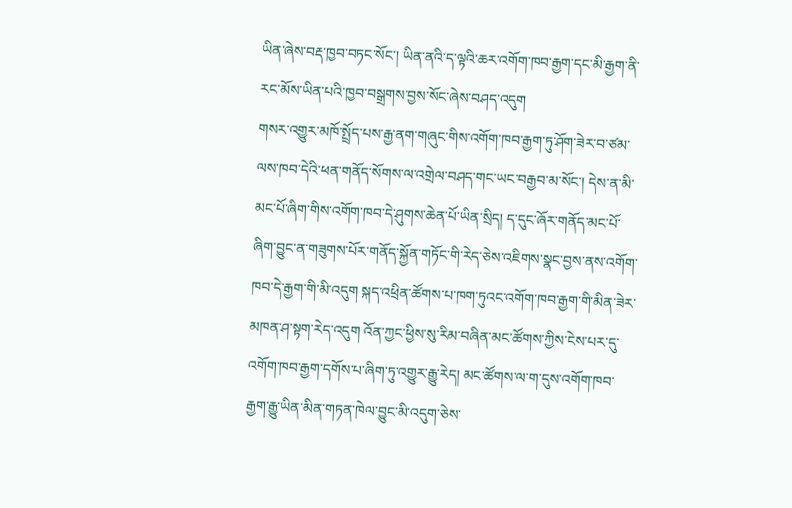ཡིན་ཞེས་བརྡ་ཁྱབ་བཏང་སོང་། ཡིན་ནའི་ད་ལྟའི་ཆར་འགོག་ཁབ་རྒྱག་དང་མི་རྒྱག་ནི་རང་མོས་ཡིན་པའི་ཁྱབ་བསྒྲགས་བྱས་སོང་ཞེས་བཤད་འདུག
གསར་འགྱུར་མཁོ་སྤྲོད་པས་རྒྱ་ནག་གཞུང་གིས་འགོག་ཁབ་རྒྱག་ཏུ་ཤོག་ཟེར་བ་ཙམ་ལས་ཁབ་དེའི་ཕན་གནོད་སོགས་ལ་འགྲེལ་བཤད་གང་ཡང་བརྒྱབ་མ་སོང་། དེས་ན་མི་མང་པོ་ཞིག་གིས་འགོག་ཁབ་དེ་ཤུགས་ཆེན་པོ་ཡིན་སྲིད། ད་དུང་ཞོར་གནོད་མང་པོ་ཞིག་བྱུང་ན་གཟུགས་པོར་གནོད་སྐྱོན་གཏོང་གི་རེད་ཅེས་འཇིགས་སྣང་བྱས་ནས་འགོག་ཁབ་དེ་རྒྱག་གི་མི་འདུག སྐད་འཕྲིན་ཚོགས་པ་ཁག་ཏུའང་འགོག་ཁབ་རྒྱག་གི་མིན་ཟེར་མཁན་ཤ་སྟག་རེད་འདུག འོན་ཀྱང་ཕྱིས་སུ་རིམ་བཞིན་མང་ཚོགས་ཀྱིས་ངེས་པར་དུ་འགོག་ཁབ་རྒྱག་དགོས་པ་ཞིག་ཏུ་འགྱུར་རྒྱུ་རེད། མང་ཚོགས་ལ་ག་དུས་འགོག་ཁབ་རྒྱག་རྒྱུ་ཡིན་མིན་གཏན་ཁེལ་བྱུང་མི་འདུག་ཅེས་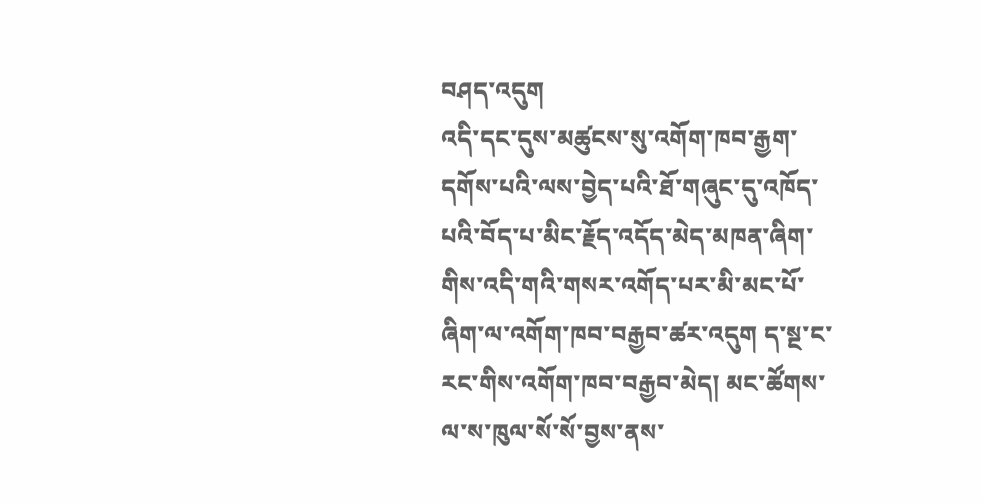བཤད་འདུག
འདི་དང་དུས་མཚུངས་སུ་འགོག་ཁབ་རྒྱག་དགོས་པའི་ལས་བྱེད་པའི་ཐོ་གཞུང་དུ་འཁོད་པའི་བོད་པ་མིང་རྗོད་འདོད་མེད་མཁན་ཞིག་གིས་འདི་གའི་གསར་འགོད་པར་མི་མང་པོ་ཞིག་ལ་འགོག་ཁབ་བརྒྱབ་ཚར་འདུག ད་སྔ་ང་རང་གིས་འགོག་ཁབ་བརྒྱབ་མེད། མང་ཚོགས་ལ་ས་ཁུལ་སོ་སོ་བྱས་ནས་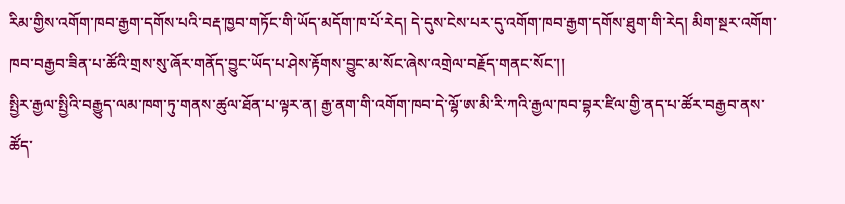རིམ་གྱིས་འགོག་ཁབ་རྒྱག་དགོས་པའི་བརྡ་ཁྱབ་གཏོང་གི་ཡོད་མདོག་ཁ་པོ་རེད། དེ་དུས་ངེས་པར་དུ་འགོག་ཁབ་རྒྱག་དགོས་ཐུག་གི་རེད། མིག་སྔར་འགོག་ཁབ་བརྒྱབ་ཟིན་པ་ཚོའི་གྲས་སུ་ཞོར་གནོད་བྱུང་ཡོད་པ་ཤེས་རྟོགས་བྱུང་མ་སོང་ཞེས་འགྲེལ་བརྗོད་གནང་སོང་།།
སྤྱིར་རྒྱལ་སྤྱིའི་བརྒྱུད་ལམ་ཁག་ཏུ་གནས་ཚུལ་ཐོན་པ་ལྟར་ན། རྒྱ་ནག་གི་འགོག་ཁབ་དེ་ལྷོ་ཨ་མི་རི་ཀའི་རྒྱལ་ཁབ་བྷར་ཛིལ་གྱི་ནད་པ་ཚོར་བརྒྱབ་ནས་ཚོད་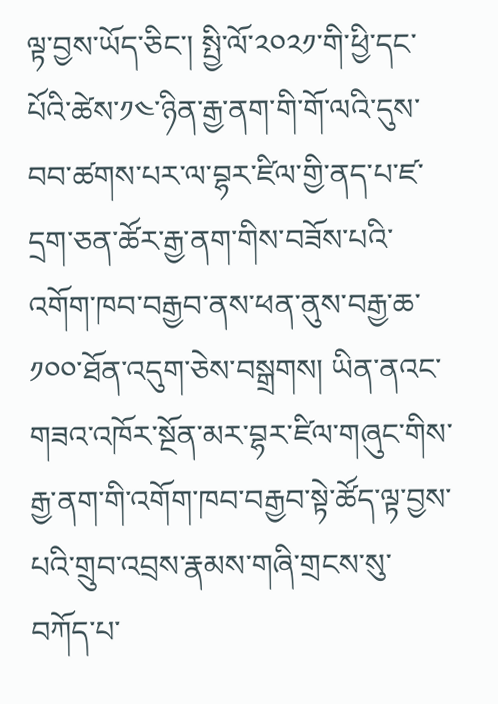ལྟ་བྱས་ཡོད་ཅིང་། སྤྱི་ལོ་༢༠༢༡་གི་ཕྱི་དང་པོའི་ཚེས་༡༤་ཉིན་རྒྱ་ནག་གི་གོ་ལའི་དུས་བབ་ཚགས་པར་ལ་བྷར་ཛིལ་གྱི་ནད་པ་ཛ་དྲག་ཅན་ཚོར་རྒྱ་ནག་གིས་བཟོས་པའི་འགོག་ཁབ་བརྒྱབ་ནས་ཕན་ནུས་བརྒྱ་ཆ་༡༠༠་ཐོན་འདུག་ཅེས་བསྒྲགས། ཡིན་ནའང་གཟའ་འཁོར་སྔོན་མར་བྷར་ཛིལ་གཞུང་གིས་རྒྱ་ནག་གི་འགོག་ཁབ་བརྒྱབ་སྟེ་ཚོད་ལྟ་བྱས་པའི་གྲུབ་འབྲས་རྣམས་གཞི་གྲངས་སུ་བཀོད་པ་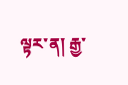ལྟར་ན། རྒྱ་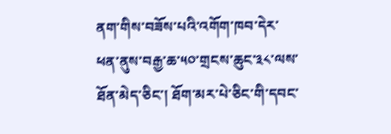ནག་གིས་བཟོས་པའི་འགོག་ཁབ་དེར་ཕན་ནུས་བརྒྱ་ཆ་༥༠་གྲངས་ཆུང་༣༨་ལས་ཐོན་མེད་ཅིང་། ཐོག་མར་པེ་ཅིང་གི་དབང་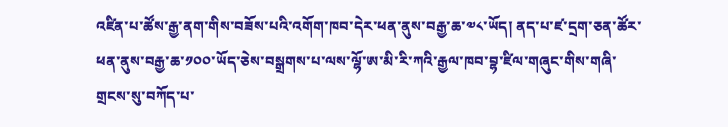འཛིན་པ་ཚོས་རྒྱ་ནག་གིས་བཟོས་པའི་འགོག་ཁབ་དེར་ཕན་ནུས་བརྒྱ་ཆ་༧༨་ཡོད། ནད་པ་ཛ་དྲག་ཅན་ཚོར་ཕན་ནུས་བརྒྱ་ཆ་༡༠༠་ཡོད་ཅེས་བསྒྲགས་པ་ལས་ལྷོ་ཨ་མི་རི་ཀའི་རྒྱལ་ཁབ་བྷ་ཛིལ་གཞུང་གིས་གཞི་གྲངས་སུ་བཀོད་པ་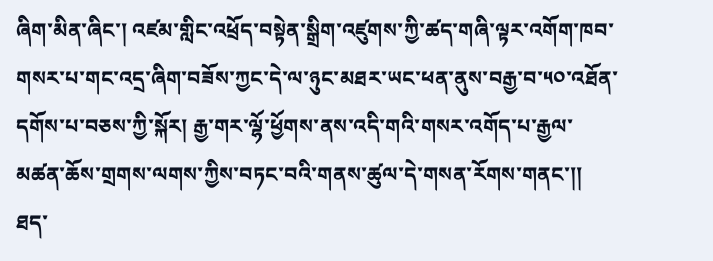ཞིག་མིན་ཞིང་། འཛམ་གླིང་འཕྲོད་བསྟེན་སྒྲིག་འཛུགས་ཀྱི་ཚད་གཞི་ལྟར་འགོག་ཁབ་གསར་པ་གང་འདྲ་ཞིག་བཟོས་ཀྱང་དེ་ལ་ཉུང་མཐར་ཡང་ཕན་ནུས་བརྒྱ་བ་༥༠་འཐོན་དགོས་པ་བཅས་ཀྱི་སྐོར། རྒྱ་གར་ལྷོ་ཕྱོགས་ནས་འདི་གའི་གསར་འགོད་པ་རྒྱལ་མཚན་ཆོས་གྲགས་ལགས་ཀྱིས་བཏང་བའི་གནས་ཚུལ་དེ་གསན་རོགས་གནང་།།
ཐད་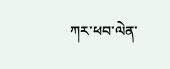ཀར་ཕབ་ལེན་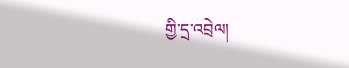གྱི་དྲ་འབྲེལ།